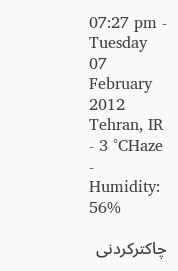07:27 pm - Tuesday 07 February 2012
Tehran, IR - 3 °CHaze - Humidity: 56%

چاكتركردنی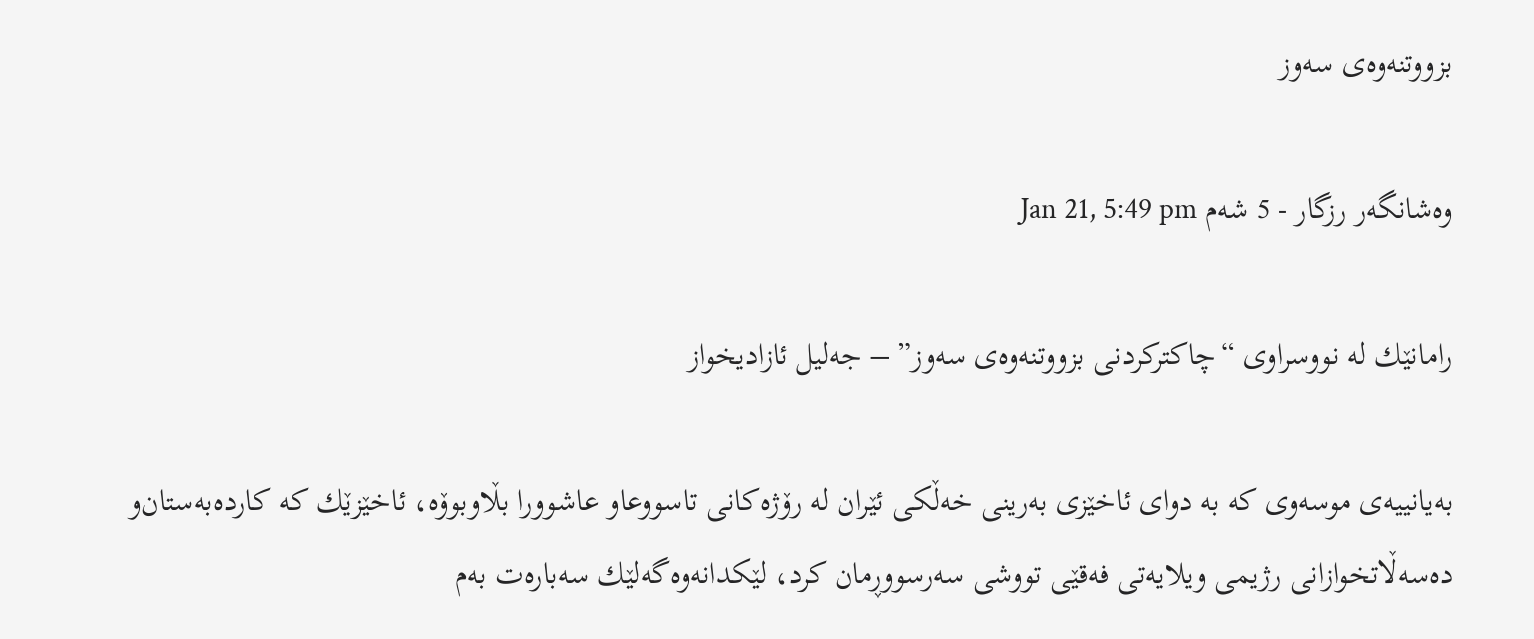بزووتنه‌وه‌ی سه‌وز

وه‌شانگه‌ر رزگار - 5 شه‌م Jan 21, 5:49 pm

رامانێك له‌ نووسراوی “چاكتركردنی بزووتنه‌وه‌ی سه‌وز” – جه‌لیل ئازادیخواز

به‌یانییه‌ی‌ موسه‌وی كه‌ به‌ دوای ئاخێزی به‌رینی خه‌ڵكی ئێران له‌ رۆژه‌كانی تاسووعاو عاشوورا بڵاوبوۆه‌، ئاخێزێك كه‌ كارده‌به‌ستان‌و ده‌سه‌ڵاتخوازانی‌ رژیمی‌ ویلایه‌تی‌ فه‌قێی تووشی سه‌رسووڕمان كرد، لێكدانه‌وه‌گه‌لێك سه‌باره‌ت به‌م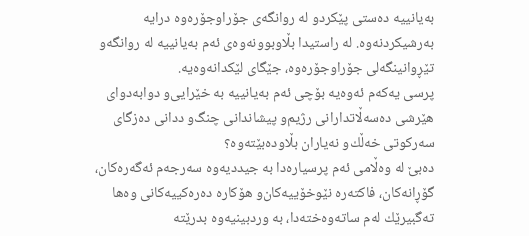به‌یانییه‌ ده‌ستی پێكرد‌و له‌ روانگه‌ی جۆراوجۆره‌وه‌ درایه‌ به‌رشیكردنه‌وه‌. له‌ راستیدا بڵاوبوونه‌وه‌ی ئه‌م به‌یانییه‌ له‌ روانگه‌‌و تێڕوانینگه‌لی جۆراوجۆره‌وه‌، جێگای لێكدانه‌وه‌یه‌.
پرسی یه‌كه‌م ئه‌وه‌یه‌ بۆچی ئه‌م به‌یانییه‌ به‌ خێرایی‌و دوابه‌دوای هێرشی ده‌سه‌ڵاتدارانی رژیم‌و پیشاندانی چنگ‌و ددانی ده‌زگای سه‌ركوتی خه‌ڵك‌و نه‌یاران بڵاوده‌بێته‌وه‌؟
ده‌بێ له‌ وه‌ڵامی ئه‌م پرسیاره‌دا به‌ جیددیه‌وه‌ سه‌رجه‌م ئه‌گه‌ره‌كان، گۆڕانه‌كان، فاكته‌ره‌ نێوخۆییه‌كان‌و هۆكاره‌ ده‌ره‌كییه‌كانی وه‌ها ته‌گبیرێك له‌م ساته‌وه‌خته‌دا، به‌ وردبینیه‌وه‌ بدرێته‌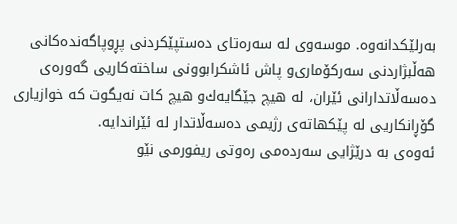به‌رلێكدانه‌وه‌. موسه‌وی له‌ سه‌ره‌تای ده‌ستپێكردنی‌ پڕوپاگه‌نده‌كانی هه‌ڵبژاردنی‌ سه‌ركۆماری‌و پاش ئاشكرابوونی‌ ساخته‌كاریی گه‌وره‌ی ده‌سه‌ڵاتدارانی‌ ئێران، له‌ هیچ جێگایه‌ك‌و هیچ كات نه‌یگوت كه‌ خوازیاری گۆڕانكاریی له‌ پێكهاته‌ی رژیمی ده‌سه‌ڵاتدار له‌ ئێراندایه‌.
ئه‌وه‌ی‌ به‌ درێژایی سه‌رده‌می ره‌وتی ریفورمی نێو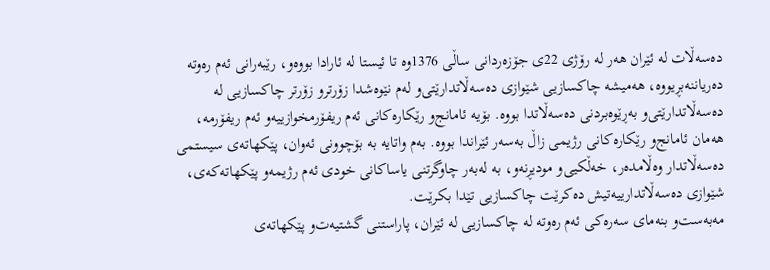ده‌سه‌ڵات له‌ ئێران هه‌ر له‌ رۆژی 22ی‌ جۆزه‌ردانی ساڵی 1376وه‌ تا ئیستا له‌ ئارادا بووه‌‌و، رێبه‌رانی ئه‌م ره‌وته‌ ده‌ریاننه‌بڕیووه‌، هه‌میشه‌ چاكسازیی شێوازی ده‌سه‌ڵاتدارێتی‌و له‌م نێوه‌شدا زۆرتر‌و زۆرتر چاكسازیی له‌ ده‌سه‌ڵاتدارێتی‌و به‌ڕێوه‌بردنی‌ ده‌سه‌ڵاتدا بووه‌. بۆیه‌ ئامانج‌و رێكاره‌كانی ئه‌م ریفۆرمخوازییه‌و ئه‌م ریفۆرمه‌، هه‌مان ئامانج‌و رێكاره‌كانی رژیمی زاڵ به‌سه‌ر ئێراندا بووه‌. به‌م واتایه‌ به‌ بۆچوونی ئه‌وان، پێكهاته‌ی سیستمی ده‌سه‌ڵاتدار وه‌ڵامده‌ر، خه‌ڵكیی‌و مودیڕنه‌و، به‌ له‌به‌ر چاوگرتنی یاساكانی خودی ئه‌م رژیمه‌‌و پێكهاته‌كه‌ی، شێوازی ده‌سه‌ڵاتدارییه‌تیش ده‌كرێت چاكسازیی تێدا بكرێت.
مه‌به‌ست‌و بنه‌مای سه‌ره‌كی ئه‌م ره‌وته‌ له‌ چاكسازیی له‌ ئێران، پاراستنی گشتیه‌ت‌و پێكهاته‌ی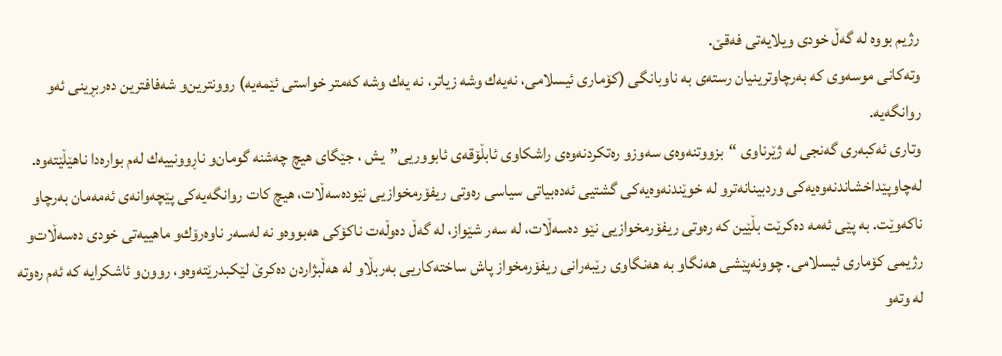رژیم بووه‌ له‌ گه‌ڵ خودی ویلایه‌تی فه‌قێ.
وته‌كانی موسه‌وی كه‌ به‌رچاوترینیان رسته‌ی به‌ ناوبانگی (كۆماری ئیسلامی، نه‌یه‌ك وشه‌ زیاتر، نه‌ یه‌ك وشه‌ كه‌متر خواستی ئێمه‌یه‌) روونترین‌و شه‌فافترین ده‌ربڕینی ئه‌و روانگه‌یه‌.
وتاری ئه‌كبه‌ری گه‌نجی له‌ ژێرناوی “بزووتنه‌وه‌ی سه‌وز‌و ره‌تكردنه‌وه‌ی راشكاوی ئابڵۆقه‌ی ئابووریی”یش ، جێگای هیچ چه‌شنه‌ گومان‌و ناڕوونییه‌ك له‌م بواره‌دا ناهێڵێته‌وه‌.
له‌چاوپێداخشاندنه‌وه‌یه‌كی‌ وردبینانه‌تر‌و له‌ خوێندنه‌وه‌یه‌كی‌ گشتیی ئه‌ده‌بیاتی سیاسی ره‌وتی ریفۆرمخوازیی نێوده‌سه‌ڵات، هیچ كات روانگه‌یه‌كی پێچه‌وانه‌ی ئه‌مه‌مان به‌رچاو ناكه‌وێت. به‌ پێی ئه‌مه‌ ده‌كرێت بڵێین كه‌ ره‌وتی ریفۆرمخوازیی نێو ده‌سه‌ڵات، له‌ سه‌ر شێواز، له‌ گه‌ڵ ده‌وڵه‌ت ناكۆكی هه‌بووه‌‌و نه‌ له‌سه‌ر ناوه‌رۆك‌و ماهییه‌تی خودی ده‌سه‌ڵات‌و رژیمی كۆماری ئیسلامی‌. چوونه‌پێشی هه‌نگاو به‌ هه‌نگاوی رێبه‌رانی ریفۆرمخواز پاش ساخته‌كاریی به‌ربڵاو له‌ هه‌ڵبژاردن ده‌كرێ لێكبدرێته‌وه‌و، روون‌و ئاشكرایه‌ كه‌ ئه‌م ره‌وته‌ له‌ وته‌‌و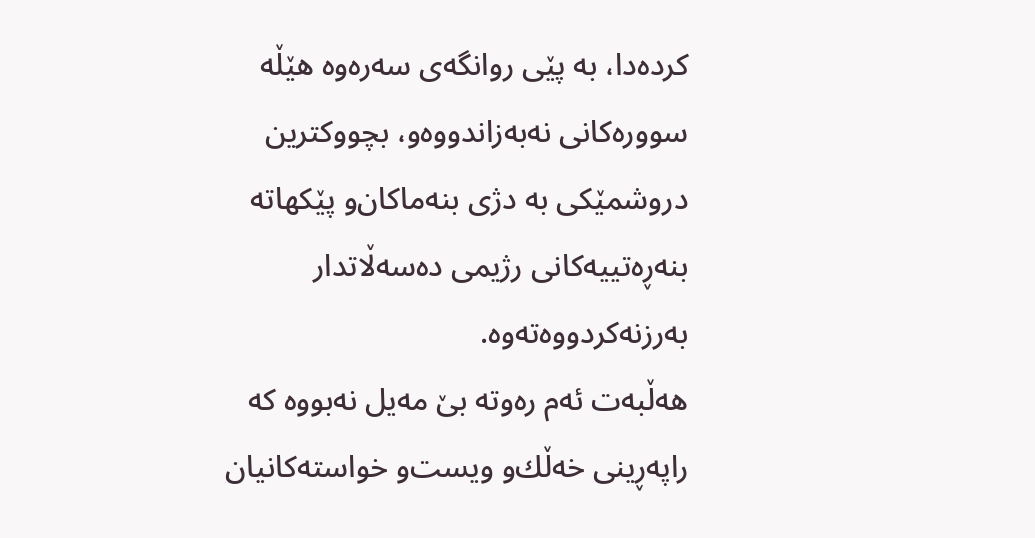كرده‌دا، به‌ پێی روانگه‌ی سه‌ره‌وه‌ هێڵه‌ سووره‌كانی نه‌به‌زاندووه‌‌و، بچووكترین دروشمێكی به‌ دژی بنه‌ماكان‌و پێكهاته‌ بنه‌ڕه‌تییه‌كانی رژیمی ده‌سه‌ڵاتدار به‌رزنه‌كردووه‌ته‌وه‌.
هه‌ڵبه‌ت ئه‌م ره‌وته‌ بێ مه‌یل نه‌بووه‌ كه‌ راپه‌ڕینی خه‌ڵك‌و ویست‌و خواسته‌كانیان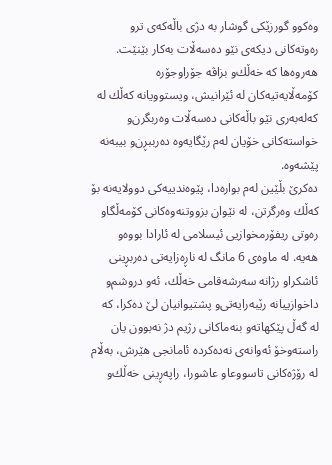وه‌كوو گورزێكی گوشار به‌ دژی باڵه‌كه‌ی تر‌و ره‌وته‌كانی دیكه‌ی نێو ده‌سه‌ڵات به‌كار بێنێت. هه‌روه‌ها كه‌ خه‌ڵك‌و بزاڤه‌ جۆراوجۆره‌ كۆمه‌ڵایه‌تیه‌كان له‌ ئێرانیش، ویستوویانه‌ كه‌ڵك له‌ كه‌له‌به‌ری نێو باڵه‌كانی ده‌سه‌ڵات وه‌ربگرن‌و خواسته‌كانی‌ خۆیان له‌م رێگایه‌وه‌ ده‌رببڕن‌و بیبه‌نه‌ پێشه‌وه‌.
ده‌كرێ بڵێین له‌م بواره‌دا، پێوه‌ندییه‌كی‌ دوولایه‌نه‌ بۆ كه‌ڵك وه‌رگرتن، له‌ نێوان بزووتنه‌وه‌كانی كۆمه‌ڵگا‌و ره‌وتی ریفۆرمخوازیی ئیسلامی‌ له‌ ئارادا بووه‌‌و هه‌یه‌. له‌ ماوه‌ی 6 مانگ له‌ ناڕه‌زایه‌تی ده‌ربڕینی ئاشكرا‌و رژانه‌ سه‌رشه‌قامی خه‌ڵك، ئه‌و دروشم‌و داخوازییانه‌ رێبه‌رایه‌تی‌و پشتیوانیان لێ ده‌كرا، كه‌ له‌ گه‌ڵ پێكهاته‌‌و بنه‌ماكانی رژیم دژ نه‌بوون یان راسته‌وخۆ ئه‌وانه‌ی نه‌ده‌كرده‌ ئامانجی هێرش، به‌ڵام له‌ رۆژه‌كانی تاسووعا‌و عاشورا، راپه‌ڕینی خه‌ڵك‌و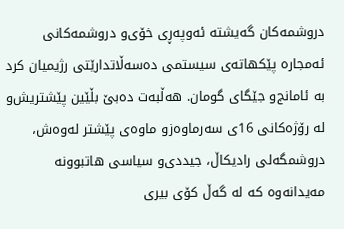دروشمه‌كان گه‌یشته‌ ئه‌وپه‌ڕی خۆی‌و دروشمه‌كانی ئه‌مجاره‌ پێكهاته‌ی سیستمی ده‌سه‌ڵاتدارێتی رژیمیان كرد به‌ ئامانج‌و جێگای گومان. هه‌ڵبه‌ت ده‌بێ بڵێین پێشتریش‌و له‌ رۆژه‌كانی 16ی‌ سه‌رماوه‌ز‌و ماوه‌ی پێشتر له‌وه‌ش، دروشمگه‌لی رادیكاڵ، جیددی‌و سیاسی هاتبوونه‌ مه‌یدانه‌وه‌ كه‌ له‌ گه‌ڵ كۆی بیری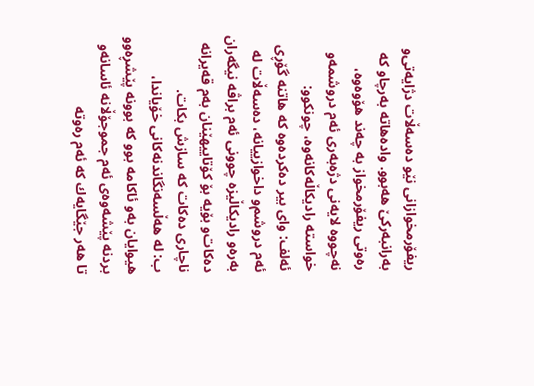ریفۆرمخوازانی نێو ده‌سه‌ڵات دژایه‌تی‌و به‌رانبه‌ركێ هه‌بوو. واده‌هاته‌ به‌رچاو كه‌ ره‌وتی ریفۆرمخواز به‌ چه‌ند هۆوه‌وه‌، نه‌چووه‌ لایه‌نی‌ دژه‌به‌ری ئه‌م دروشمه‌‌و خواسته‌ رادیكاڵه‌كانه‌وه‌، چونكوو:
ئه‌لف: وای بیر ده‌كرده‌وه‌ كه‌ هاتنه‌ گۆڕی ئه‌م دروشم‌و داخوازییانه‌، ده‌سه‌ڵات له‌ به‌ره‌و رادیكاڵیزه‌ چوونی ئه‌م براڤه‌ نیگه‌ران ده‌كات‌و بۆیه‌ بۆ كۆتاییهێنان به‌م قه‌یرانه‌ ناچاری ده‌كات كه‌ سازش بكات.
ب: له‌ هه‌ڵسه‌نگاندنه‌كانی خۆیاندا، هیوایان به‌و ئاكامه‌ بوو كه‌ بوونه‌ پێشڕه‌و‌و بردنه‌ پێشه‌وه‌ی ئه‌م جموجۆڵانه‌ ئاسانه‌‌و تا هه‌ر جێگایه‌ك كه‌ ئه‌م ره‌وته‌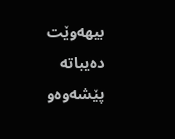بیهه‌وێت ده‌یباته‌ پێشه‌وه‌‌و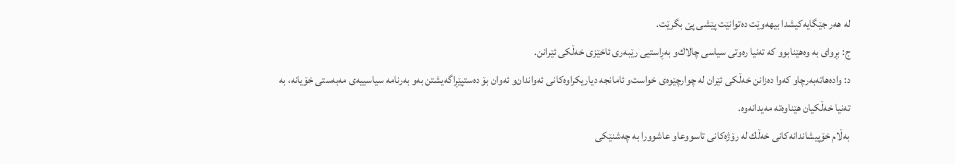له‌ هه‌ر جێگایه‌كیشدا بیهه‌وێت ده‌توانێت پێشی پێ بگرێت.
ج: بڕوای به‌ وه‌هێنابوو كه‌ ته‌نیا ره‌وتی سیاسی چالاك‌و به‌ڕاستیی رێبه‌ری ئاخێزی خه‌ڵكی ئێرانن.
د: واده‌هاته‌به‌رچاو كه‌وا ده‌زانن خه‌ڵكی ئێران له‌ چوارچێوه‌ی خواست‌و ئامانجه‌ دیاریكراوه‌كانی ئه‌واندان‌و ئه‌وان بۆ ده‌ستپێڕاگه‌یشتن به‌و به‌رنامه‌ سیاسییه‌ی مه‌به‌ستی خۆیانه‌، به‌ ته‌نیا خه‌ڵكیان هێناوه‌ته‌ مه‌یدانه‌وه‌.
به‌ڵام خۆپیشاندانه‌كانی خه‌ڵك له‌ رۆژه‌كانی تاسووعا‌و عاشوورا به‌ چه‌شنێكی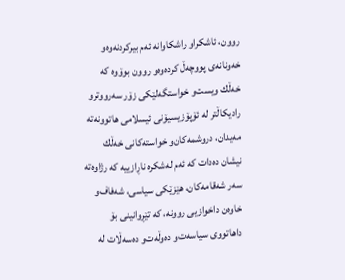روون، ئاشكرا‌و راشكاوانه‌ ئه‌م بیركردنه‌وه‌و خه‌ونانه‌ی پووچه‌ڵ كرده‌وه‌‌و روون بوۆوه‌ كه‌ خه‌ڵك ویست‌و خواستگه‌لێكی زۆر سه‌رووترو رادیكاڵتر له‌ ئۆپۆزیسیۆنی ئیسلامی هاتوونه‌ته‌ مه‌یدان، دروشمه‌كان‌و خواسته‌كانی خه‌ڵك نیشان ده‌دات كه‌ ئه‌م له‌شكره‌ ناڕازییه‌ كه‌ رژاوه‌ته‌ سه‌ر شه‌قامه‌كان، هێزێكی سیاسی، شه‌فاف‌و خاوه‌ن داخوازیی روونه‌، كه‌ تێڕوانینی بۆ داهاتووی سیاسه‌ت‌و ده‌وڵه‌ت‌و ده‌سه‌ڵات له‌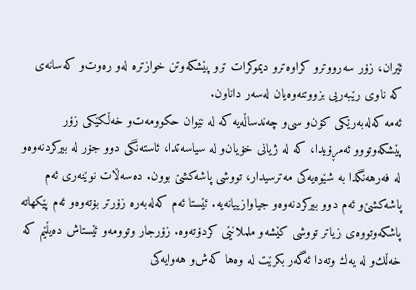ئێران، زۆر سه‌رووتر‌و كراوه‌تر‌و دیموكرات تر‌و پێشكه‌وتن خوازتره‌ له‌و ره‌وت‌و كه‌سانه‌ی كه‌ ناوی رێبه‌ریی بزووتنه‌وه‌یان له‌سه‌ر داناون.
ئه‌مه‌ كه‌له‌به‌رێكی‌ كۆن‌و سی‌و چه‌ندساڵه‌یه‌ كه‌ له‌ نێوان حكوومه‌ت‌و خه‌ڵكێكی زۆر پێشكه‌وتوو‌و ئه‌مڕۆیدا، كه‌ له‌ ژیانی خۆیان‌و له‌ سیاسه‌تدا، ئاسته‌نگی دوو جۆر له‌ بیركردنه‌وه‌و له‌ فه‌رهه‌نگدا به‌ شێوه‌یه‌كی‌ مه‌ترسیدار، تووشی پاشه‌كشێ بوون. ده‌سه‌ڵات نوێنه‌ری ئه‌م پاشه‌كشێ‌و ئه‌م دوو بیركردنه‌وه‌‌و جیاوازییانه‌یه‌. ئێستا ئه‌م كه‌له‌به‌ره‌ زۆرتر بۆته‌وه‌‌و ئه‌م پێكهاته‌ پاشكه‌وتووه‌ی زیاتر تووشی كێشه‌‌و ململانێی كردۆته‌وه‌. زۆرجار وتوومه‌‌و ئێستاش ده‌یڵێم كه‌ خه‌ڵك‌و له‌ یه‌ك وته‌دا ئه‌گه‌ر بكرێت له‌ وه‌ها كه‌ش‌و هه‌وایه‌كی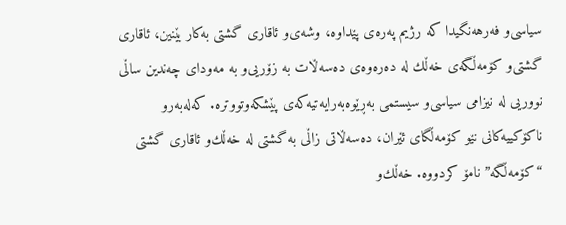سیاسی‌و فه‌رهه‌نگیدا كه‌ رژیم په‌ره‌ی پێداوه‌، وشه‌ی‌و ئاقاری گشتی به‌كار بێنین، ئاقاری گشتی‌و كۆمه‌ڵگه‌ی خه‌ڵك له‌ ده‌ره‌وه‌ی ده‌سه‌ڵات به‌ زۆریی‌و به‌ مه‌ودای چه‌ندین ساڵی نووریی له‌ نیزامی سیاسی‌و سیستمی به‌ڕێوه‌به‌رایه‌تیه‌كه‌ی پێشكه‌وتووتره‌. كه‌له‌به‌ر‌و ناكۆكییه‌كانی‌ نێو كۆمه‌ڵگای ئێران، ده‌سه‌ڵاتی‌ زاڵی به‌ گشتی له‌ خه‌ڵك‌و ئاقاری گشتی “كۆمه‌ڵگه‌” نامۆ كردووه‌. خه‌ڵك‌و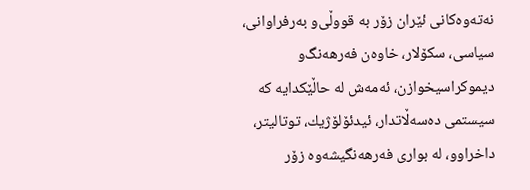نه‌ته‌وه‌كانی ئێران زۆر به‌ قووڵی‌و به‌رفراوانی، سیاسی، سكۆلار، خاوه‌ن فه‌رهه‌نگ‌و دیموكراسیخوازن، ئه‌مه‌ش له‌ حاڵێكدایه‌ كه‌ سیستمی ده‌سه‌ڵاتدار، ئیدئۆلۆژیك، توتالیتر، داخراوو، له‌ بواری فه‌رهه‌نگیشه‌وه‌ زۆر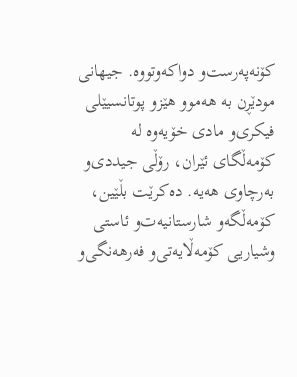كۆنه‌په‌رست‌و دواكه‌وتووه‌. جیهانی مودێڕن به‌ هه‌موو هێز‌و پوتانسیێلی فیكری‌و مادی خۆیه‌وه‌ له‌ كۆمه‌ڵگای ئێران، رۆڵی جیددی‌و به‌رچاوی هه‌یه‌. ده‌كرێت بڵێین، كۆمه‌ڵگه‌‌و شارستانیه‌ت‌و ئاستی وشیاریی كۆمه‌ڵایه‌تی‌و فه‌رهه‌نگی‌و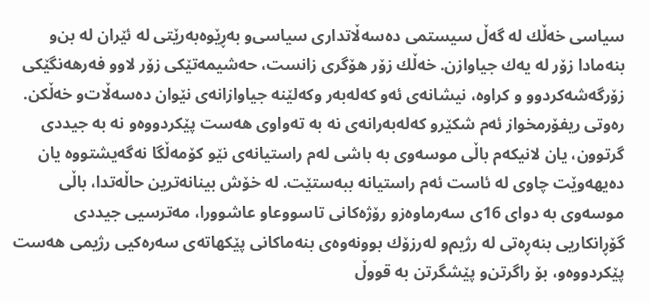سیاسی خه‌ڵك له‌ گه‌ڵ سیستمی ده‌سه‌ڵاتداری سیاسی‌و به‌ڕێوه‌به‌رێتی له‌ ئێران له‌ بن‌و بنه‌مادا زۆر له‌ یه‌ك جیاوازن. خه‌ڵك زۆر هۆگری زانست، حه‌شیمه‌تێكی زۆر لاو‌و فه‌رهه‌نگێكی زۆرگه‌شه‌كردوو ‌و كراوه‌، نیشانه‌ی ئه‌و كه‌له‌به‌ر وكه‌لێنه‌ جیاوازانه‌ی نێوان ده‌سه‌ڵات‌و خه‌ڵكن.
ره‌وتی ریفۆرمخواز ئه‌م شكێر‌و كه‌له‌به‌رانه‌ی نه‌ به‌ ته‌واوی هه‌ست پێكردووه‌‌و نه‌ به‌ جیددی گرتوون، یان لانیكه‌م باڵی موسه‌وی به‌ باشی له‌م راستیانه‌ی نێو كۆمه‌ڵگا نه‌گه‌یشتووه‌ یان ده‌یهه‌وێت چاوی له‌ ئاست ئه‌م راستیانه‌ ببه‌ستێت. له‌ خۆش بینانه‌ترین حاڵه‌تدا، باڵی موسه‌وی به‌ دوای 16ی‌ سه‌رماوه‌ز‌و رۆژه‌كانی تاسووعا‌و عاشوورا، مه‌ترسیی جیددی گۆڕانكاریی بنه‌ڕه‌تی له‌ رژیم‌و له‌رزۆك بوونه‌وه‌ی بنه‌ماكانی پێكهاته‌ی سه‌ره‌كیی رژیمی هه‌ست پێكردووه‌‌و، بۆ راگرتن‌و پێشگرتن به‌ قووڵ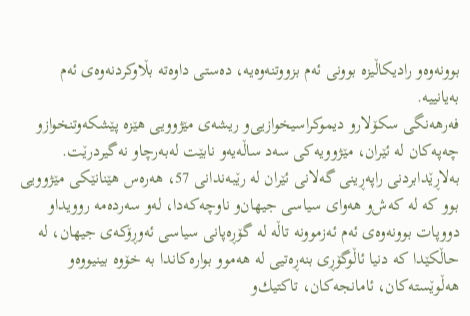بوونه‌وه‌‌و رادیكاڵیزه‌ بوونی‌ ئه‌م بزووتنه‌وه‌یه‌، ده‌ستی داوه‌ته‌ بڵاوكردنه‌وه‌ی ئه‌م به‌یانییه‌.
فه‌رهه‌نگی سكۆلار‌و دیموكراسیخوازیی‌و ریشه‌ی مێژوویی هێزه‌ پێشكه‌وتنخواز‌و چه‌په‌كان له‌ ئێران، مێژوویه‌كی سه‌د ساڵه‌یه‌‌و نابێت له‌به‌رچاو نه‌گیردرێت. به‌لاڕێدابردنی راپه‌ڕینی گه‌لانی ئێران له‌ رێبه‌ندانی 57، هه‌ره‌س هێنانێكی مێژوویی بوو كه‌ له‌ كه‌ش‌و هه‌وای سیاسی جیهان‌و ناوچه‌كه‌دا، له‌و سه‌رده‌مه‌ روویدا‌و دووپات بوونه‌وه‌ی ئه‌م ئه‌زموونه‌ تاڵه‌ له‌ گۆڕه‌پانی سیاسی ئه‌وڕۆكه‌ی جیهان، له‌ حاڵكێدا كه‌ دنیا ئاڵوگۆڕی بنه‌ڕه‌تیی له‌ هه‌موو بواره‌كاندا به‌ خۆوه‌ بینیووه‌‌و هه‌ڵوێسته‌كان، ئامانجه‌كان، تاكتیك‌و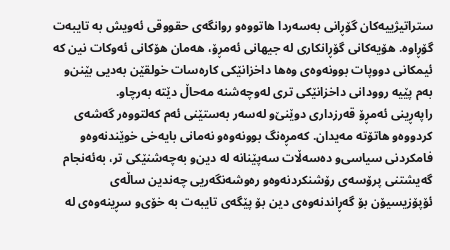ستراتیژییه‌كان گۆڕانی به‌سه‌ردا هاتووه‌‌و روانگه‌ی حقووقی ئه‌ویش به‌ تایبه‌ت گۆڕاوه‌. هۆیه‌كانی گۆڕانكاری له‌ جیهانی ئه‌مڕۆ، هه‌مان هۆكانی ئه‌وكات نین كه‌ ئیمكانی دووپات بوونه‌وه‌ی وه‌ها داخزانێكی كاره‌سات خولقێن به‌دیی بێنن‌و به‌م پێیه‌ روودانی داخزانێكی‌ تری له‌وچه‌شنه‌ مه‌حاڵ دێته‌ به‌رچاو.
راپه‌ڕینی ئه‌مڕۆ قه‌رزداری دوێنێ‌و له‌سه‌ر به‌ستێنی ئه‌م كه‌لتووه‌ر گه‌شه‌ی كردووه‌‌و هاتۆته‌ مه‌یدان. كه‌مڕه‌نگ بوونه‌وه‌‌و نه‌مانی بایه‌خی خوێندنه‌وه‌‌و فامكردنی سیاسی‌و ده‌سه‌ڵات سه‌پێنانه‌ له‌ دین‌و به‌چه‌شنێكی تر، به‌ئه‌نجام گه‌یشتنی پرۆسه‌ی رۆشنكردنه‌وه‌و ره‌وشه‌نگه‌ریی چه‌ندین ساڵه‌ی ئۆپۆزیسیۆن بۆ گه‌ڕاندنه‌وه‌ی دین بۆ پێگه‌ی تایبه‌ت به‌ خۆی‌و سڕینه‌وه‌ی له‌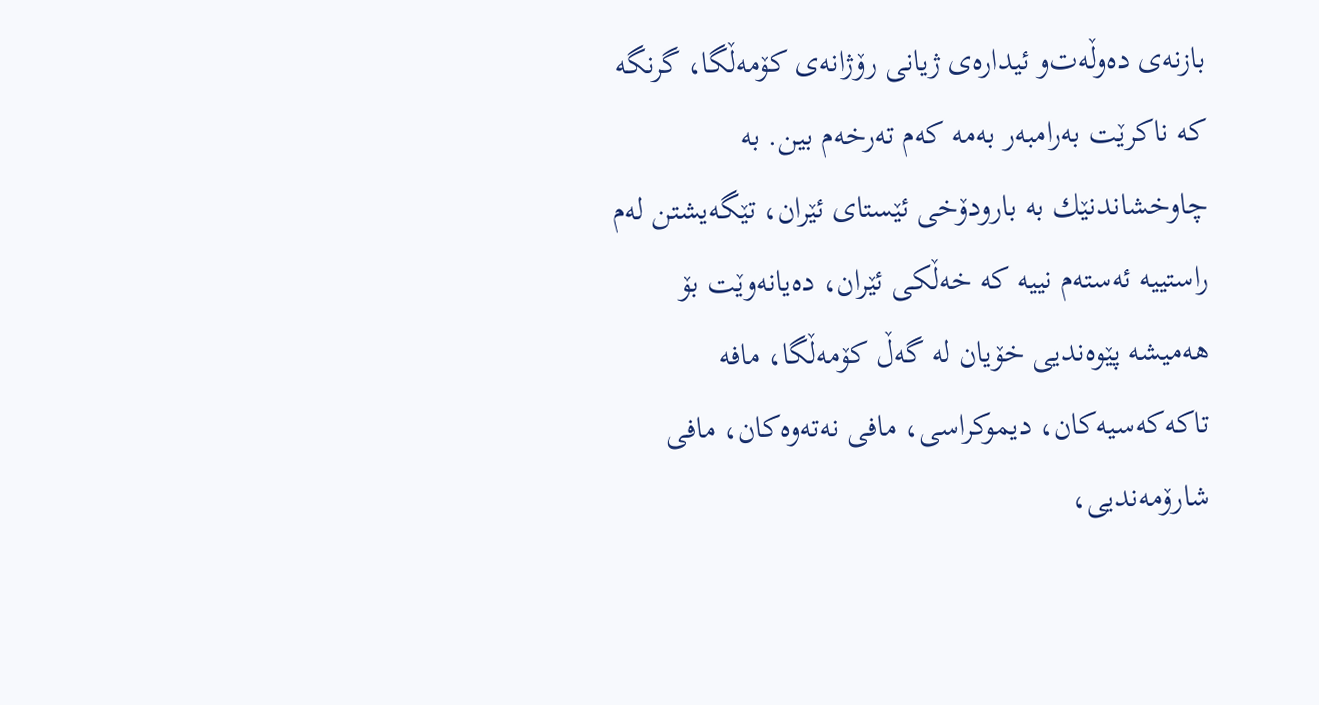بازنه‌ی ده‌وڵه‌ت‌و ئیداره‌ی ژیانی رۆژانه‌ی كۆمه‌ڵگا، گرنگه‌ كه‌ ناكرێت به‌رامبه‌ر به‌مه‌ كه‌م ته‌رخه‌م بین. به‌ چاوخشاندنێك به‌ بارودۆخی ئێستای ئێران، تێگه‌یشتن له‌م راستییه‌ ئه‌سته‌م نییه‌ كه‌ خه‌ڵكی ئێران، ده‌یانه‌وێت بۆ هه‌میشه‌ پێوه‌ندیی خۆیان له‌ گه‌ڵ كۆمه‌ڵگا، مافه‌ تاكه‌كه‌سیه‌كان، دیموكراسی، مافی نه‌ته‌وه‌كان، مافی شارۆمه‌ندیی،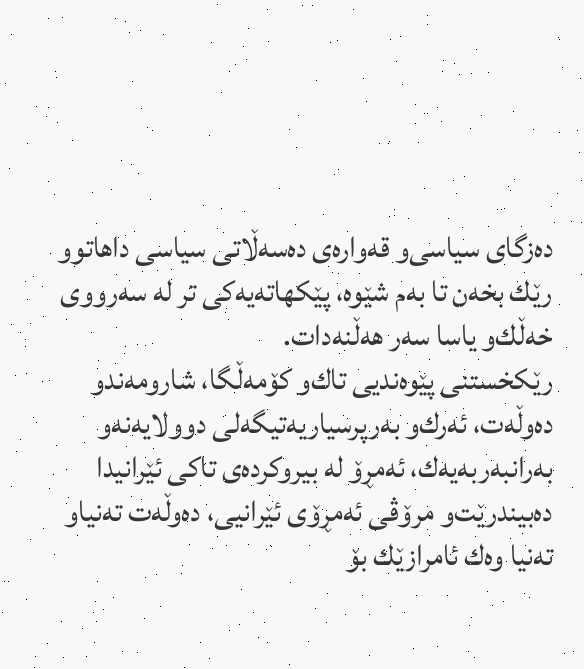ده‌زگای سیاسی‌و قه‌واره‌ی ده‌سه‌ڵاتی سیاسی داهاتوو رێك بخه‌ن تا به‌م شێوه‌، پێكهاته‌یه‌كی تر له‌ سه‌رووی خه‌ڵك‌و یاسا سه‌ر هه‌ڵنه‌دات.
رێكخستنی پێوه‌ندیی تاك‌و كۆمه‌ڵگا، شارومه‌ند‌و ده‌وڵه‌ت، ئه‌رك‌و به‌رپرسیاریه‌تیگه‌لی دوولایه‌نه‌‌و به‌رانبه‌ربه‌یه‌ك، ئه‌مڕۆ له‌ بیر‌وكرده‌ی تاكی ئێرانیدا ده‌بیندرێت‌و مرۆڤی ئه‌مڕۆی ئێرانیی، ده‌وڵه‌ت ته‌نیا‌و ته‌نیا وه‌ك ئامرازێك بۆ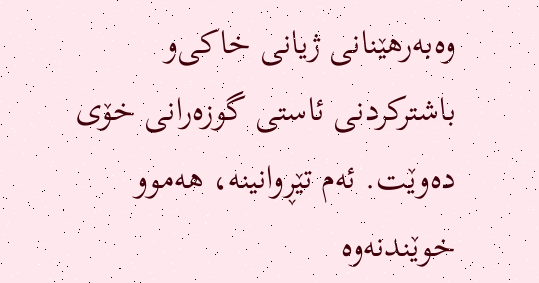وه‌به‌رهێنانی ژیانی خاكی‌و باشتركردنی ئاستی گوزه‌رانی خۆی ده‌وێت. ئه‌م تێڕوانینه‌، هه‌موو خوێندنه‌وه‌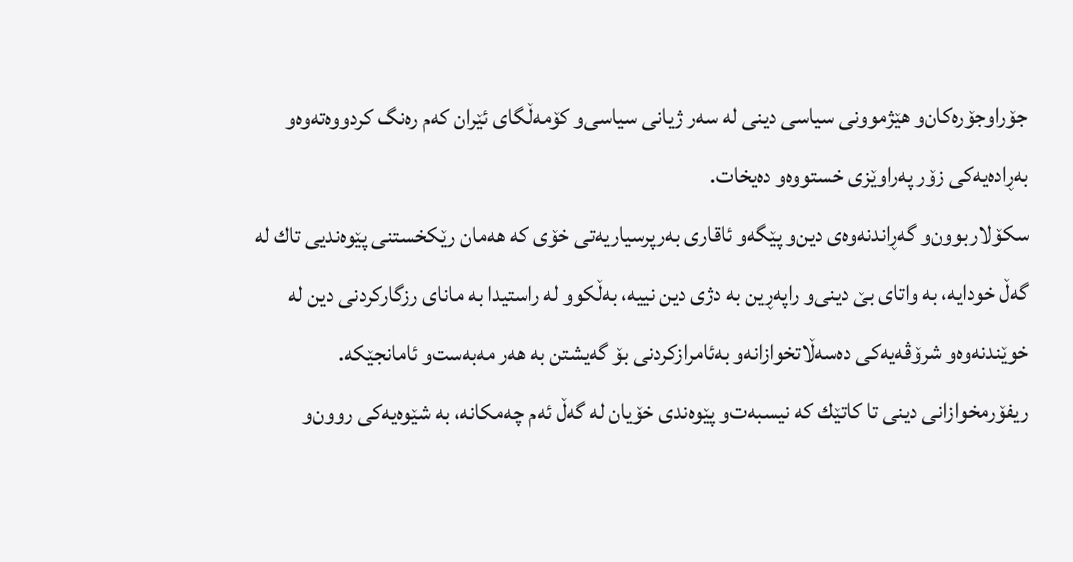جۆراوجۆره‌كان‌و هێژموونی سیاسی دینی له‌ سه‌ر ژیانی سیاسی‌و كۆمه‌ڵگای ئێران كه‌م ره‌نگ كردووه‌ته‌وه‌‌و به‌ڕاده‌یه‌كی زۆر په‌راوێزی خستووه‌‌و ده‌یخات.
سكۆلاربوون‌و گه‌ڕاندنه‌وه‌ی دین‌و پێگه‌‌و ئاقاری به‌رپرسیاریه‌تی خۆی كه‌ هه‌مان رێكخستنی پێوه‌ندیی تاك له‌ گه‌ڵ خودایه‌، به‌ واتای بێ دینی‌و راپه‌ڕین به‌ دژی دین نییه‌، به‌ڵكوو له‌ راستیدا به‌ مانای رزگاركردنی دین له‌ خوێندنه‌وه‌‌و شرۆڤه‌یه‌كی‌ ده‌سه‌ڵاتخوازانه‌‌و به‌ئامرازكردنی بۆ گه‌یشتن به‌ هه‌ر مه‌به‌ست‌و ئامانجێكه‌.
ریفۆرمخوازانی دینی تا كاتێك كه‌ نیسبه‌ت‌و پێوه‌ندی خۆیان له‌ گه‌ڵ ئه‌م چه‌مكانه‌، به‌ شێوه‌یه‌كی روون‌و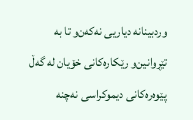وردبینانه‌ دیاریی نه‌كه‌ن‌و تا به‌ تێڕوانین‌و رێكاره‌كانی خۆیان له‌ گه‌ڵ پێوه‌ره‌كانی دیموكراسی نه‌چنه‌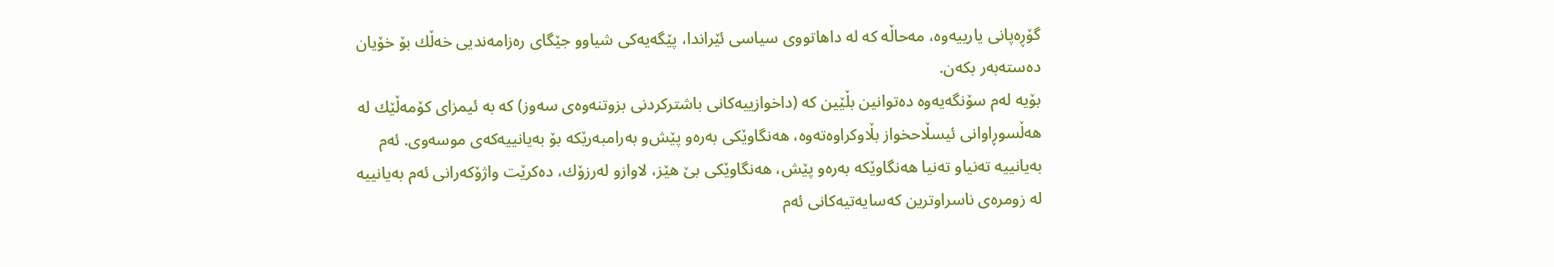گۆڕه‌پانی یارییه‌وه‌، مه‌حاڵه‌ كه‌ له‌ داهاتووی سیاسی ئێراندا، پێگه‌یه‌كی شیاو‌و جێگای ره‌زامه‌ندیی خه‌ڵك بۆ خۆیان ده‌سته‌به‌ر بكه‌ن.
بۆیه‌ له‌م سۆنگه‌یه‌وه‌ ده‌توانین بڵێین كه‌ (داخوازییه‌كانی باشتركردنی بزوتنه‌وه‌ی سه‌وز) كه‌ به‌ ئیمزای كۆمه‌ڵێك له‌ هه‌ڵسوڕاوانی ئیسڵاحخواز بڵاوكراوه‌ته‌وه‌، هه‌نگاوێكی به‌ره‌و پێش‌و به‌رامبه‌رێكه‌ بۆ به‌یانییه‌كه‌ی موسه‌وی. ئه‌م به‌یانییه‌ ته‌نیا‌و ته‌نیا هه‌نگاوێكه‌ به‌ره‌و پێش، هه‌نگاوێكی بێ هێز، لاواز‌و له‌رزۆك، ده‌كرێت واژۆكه‌رانی ئه‌م به‌یانییه‌ له‌ زومره‌ی ناسراوترین كه‌سایه‌تیه‌كانی ئه‌م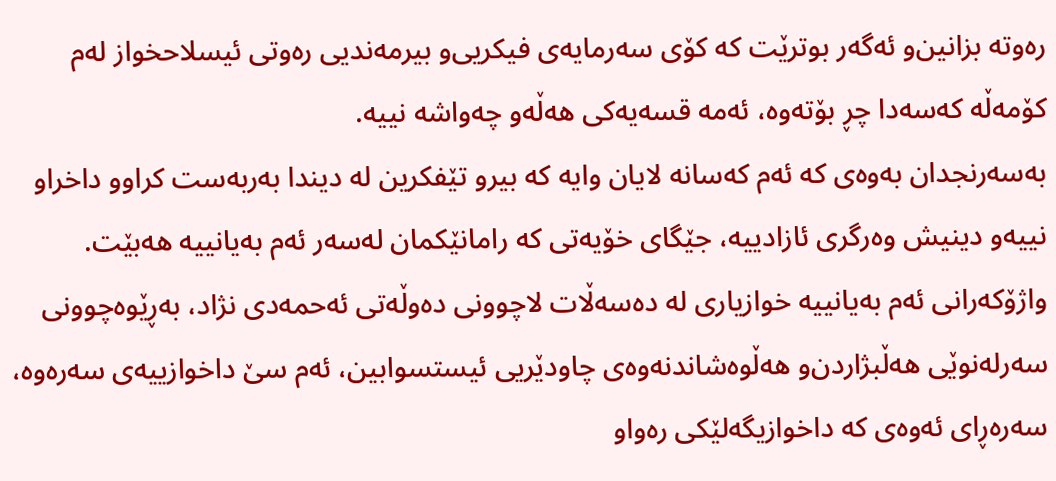ره‌وته‌ بزانین‌و ئه‌گه‌ر بوترێت كه‌ كۆی سه‌رمایه‌ی فیكریی‌و بیرمه‌ندیی ره‌وتی ئیسلاحخواز له‌م كۆمه‌ڵه‌ كه‌سه‌دا چڕ بۆته‌وه‌، ئه‌مه‌ قسه‌یه‌كی هه‌ڵه‌‌و چه‌واشه‌ نییه‌.
به‌سه‌رنجدان به‌وه‌ی كه‌ ئه‌م كه‌سانه‌ لایان وایه‌ كه‌ بیر‌و تێفكرین له‌ دیندا به‌ربه‌ست كراو‌و داخراو نییه‌‌و دینیش وه‌رگری ئازادییه‌، جێگای خۆیه‌تی كه‌ رامانێكمان له‌سه‌ر ئه‌م به‌یانییه‌ هه‌بێت. واژۆكه‌رانی ئه‌م به‌یانییه‌ خوازیاری له‌ ده‌سه‌ڵات لاچوونی ده‌وڵه‌تی ئه‌حمه‌دی نژاد، به‌ڕێوه‌چوونی سه‌رله‌نوێی هه‌ڵبژاردن‌و هه‌ڵوه‌شاندنه‌وه‌ی چاودێریی ئیستسوابین، ئه‌م سێ داخوازییه‌ی سه‌ره‌وه‌، سه‌ره‌ڕای ئه‌وه‌ی كه‌ داخوازیگه‌لێكی ره‌وا‌و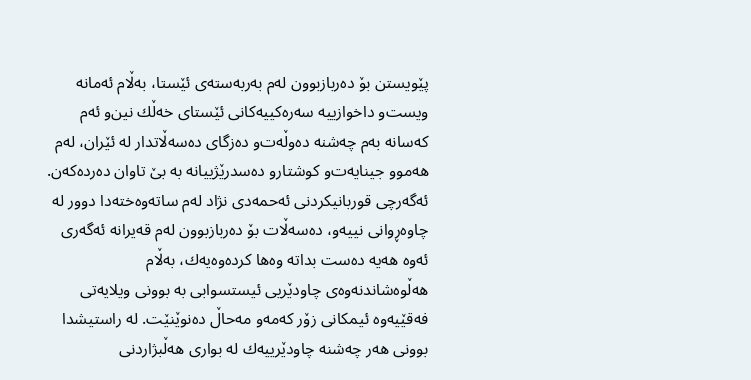پێویستن بۆ ده‌ربازبوون له‌م به‌ربه‌سته‌ی ئێستا، به‌ڵام ئه‌مانه‌ ویست‌و داخوازییه‌ سه‌ره‌كییه‌كانی ئێستای خه‌ڵك نین‌و ئه‌م كه‌سانه‌ به‌م چه‌شنه‌ ده‌وڵه‌ت‌و ده‌زگای ده‌سه‌ڵاتدار له‌ ئێران، له‌م هه‌موو جینایه‌ت‌و كوشتار‌و ده‌سدرێژییانه‌ به‌ بێ تاوان ده‌رده‌كه‌ن.
ئه‌گه‌رچی قوربانیكردنی ئه‌حمه‌دی نژاد له‌م ساته‌وه‌خته‌دا دوور له‌ چاوه‌ڕوانی نییه‌و، ده‌سه‌ڵات بۆ ده‌ربازبوون له‌م قه‌یرانه‌ ئه‌گه‌ری ئه‌وه‌ هه‌یه‌ ده‌ست بداته‌ وه‌ها كرده‌وه‌یه‌ك، به‌ڵام هه‌ڵوه‌شاندنه‌وه‌ی چاودێریی ئیستسوابی به‌ بوونی ویلایه‌تی فه‌قێیه‌وه‌ ئیمكانی زۆر كه‌مه‌‌و مه‌حاڵ ده‌نوێنێت. له‌ راستیشدا بوونی هه‌ر چه‌شنه‌ چاودێرییه‌ك له‌ بواری هه‌ڵبژاردنی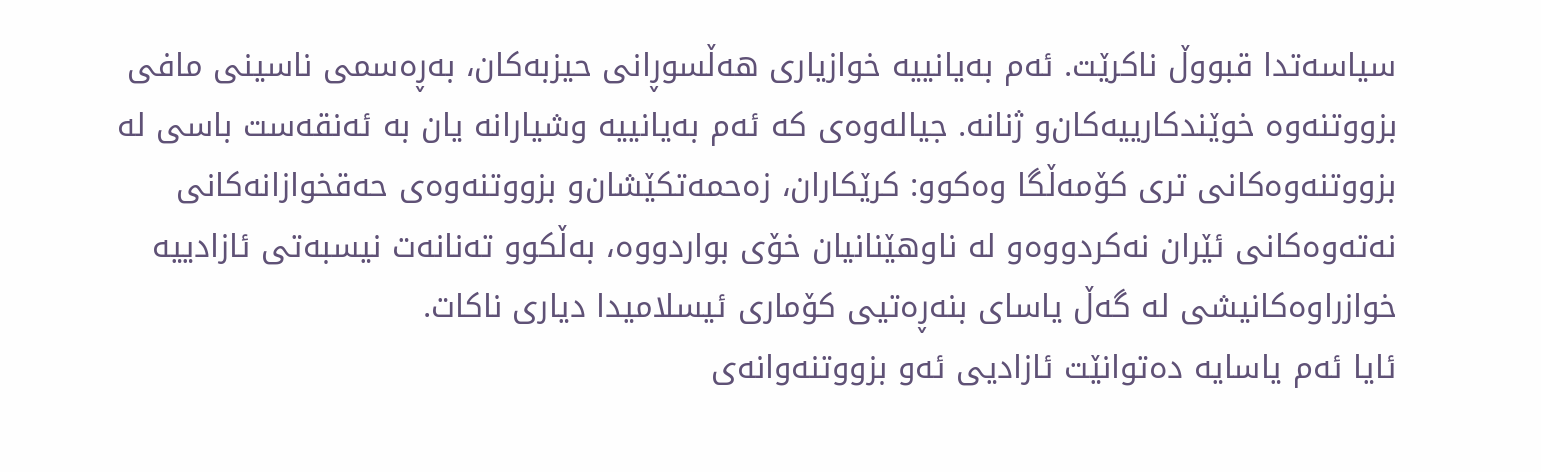سیاسه‌تدا قبووڵ ناكرێت. ئه‌م به‌یانییه‌ خوازیاری هه‌ڵسوڕانی حیزبه‌كان، به‌ڕه‌سمی ناسینی مافی بزووتنه‌وه‌ خوێندكارییه‌كان‌و ژنانه‌. جیاله‌وه‌ی كه‌ ئه‌م به‌یانییه‌ وشیارانه‌ یان به‌ ئه‌نقه‌ست باسی له‌ بزووتنه‌وه‌كانی‌ تری كۆمه‌ڵگا وه‌كوو: كرێكاران، زه‌حمه‌تكێشان‌و بزووتنه‌وه‌ی حه‌قخوازانه‌كانی نه‌ته‌وه‌كانی ئێران نه‌كردووه‌‌و له‌ ناوهێنانیان خۆی بواردووه‌، به‌ڵكوو ته‌نانه‌ت نیسبه‌تی ئازادییه‌ خوازراوه‌كانیشی له‌ گه‌ڵ یاسای بنه‌ڕه‌تیی كۆماری ئیسلامیدا دیاری ناكات.
ئایا ئه‌م یاسایه‌ ده‌توانێت ئازادیی ئه‌و بزووتنه‌وانه‌ی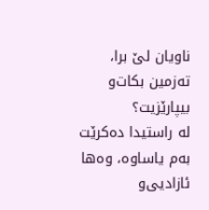ناویان لێ برا، ته‌زمین بكات‌و بیپارێزیت؟
له‌ راستیدا ده‌كرێت به‌م یاساوه‌، وه‌ها ئازادیی‌و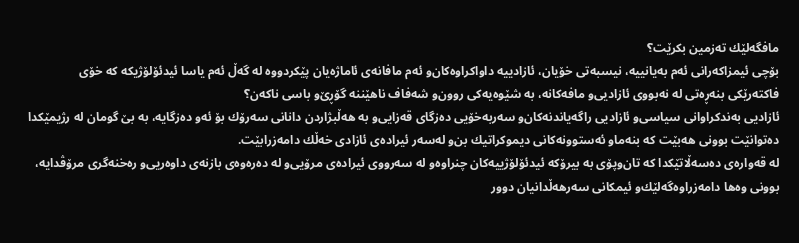مافگه‌لێك ته‌زمین بكرێت؟
بۆچی ئیمزاكه‌رانی‌ ئه‌م به‌یانییه‌، نیسبه‌تی خۆیان، ئازادییه‌ داواكراوه‌كان‌و ئه‌م مافانه‌ی ئاماژه‌یان پێكردووه‌ له‌ گه‌ڵ ئه‌م یاسا ئیدئۆلۆژیكه‌ كه‌ خۆی فاكته‌رێكی بنه‌ڕه‌تی له‌ نه‌بووی ئازادیی‌و مافه‌كانه‌، به‌ شێوه‌یه‌كی روون‌و شه‌فاف ناهێننه‌ گۆڕێ‌و باسی ناكه‌ن؟
ئازادیی به‌ندكراوانی سیاسی‌و ئازادیی راگه‌یاندنه‌كان‌و سه‌ربه‌خۆیی ده‌زگای قه‌زایی‌و به‌ هه‌ڵبژاردن دانانی سه‌رۆك بۆ ئه‌و ده‌زگایه‌، به‌ بێ گومان له‌ رژیمێكدا ده‌توانێت بوونی هه‌بێت كه‌ بنه‌ما‌و ئه‌ستوونه‌كانی دیموكراتیك بن‌و له‌سه‌ر ئیراده‌ی ئازادی خه‌ڵك دامه‌زرابێت.
له‌ قه‌واره‌ی ده‌سه‌ڵاتێكدا كه‌ تان‌وپۆی به‌ بیرۆكه‌ ئیدئۆلۆژییه‌كان چنراوه‌‌و له‌ سه‌رووی ئیراده‌ی مرۆیی‌و له‌ ده‌ره‌وه‌ی بازنه‌ی داوه‌ریی‌و ره‌خنه‌گری مرۆڤدایه‌، بوونی وه‌ها دامه‌زراوه‌گه‌لێك‌و ئیمكانی سه‌رهه‌ڵدانیان دوور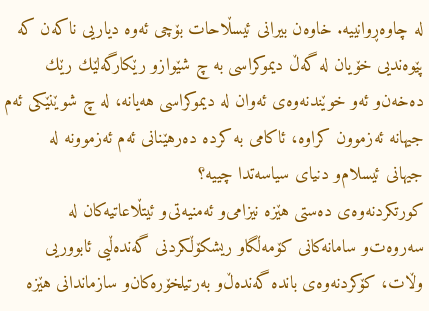له‌ چاوه‌ڕوانییه‌. خاوه‌ن بیرانی ئیسڵاحات بۆچی ئه‌وه‌ دیاریی ناكه‌ن كه‌ پێوه‌ندیی خۆیان له‌ گه‌ڵ دیموكراسی به‌ چ شێواز‌و رێكارگه‌لێك رێك ده‌خه‌ن‌و ئه‌و خوێندنه‌وه‌ی ئه‌وان له‌ دیموكراسی هه‌یانه‌، له‌ چ شوێنێكی‌ ئه‌م جیهانه‌ ئه‌زموون كراوه‌، ئاكامی به‌ كرده‌ ده‌رهێنانی ئه‌م ئه‌زموونه‌ له‌ جیهانی ئیسلام‌و دنیای سیاسه‌تدا چییه‌؟
كورتكردنه‌وه‌ی ده‌ستی هێزه‌ نیزامی‌و ئه‌منیه‌تی‌و ئیتڵاعاتیه‌كان له‌ سه‌روه‌ت‌و سامانه‌كانی كۆمه‌ڵگا‌و ریشكۆڵكردنی گه‌نده‌ڵیی ئابووریی وڵات، كۆكردنه‌وه‌ی بانده‌ گه‌نده‌ڵ‌و به‌رتیلخۆره‌كان‌و سازماندانی هێزه‌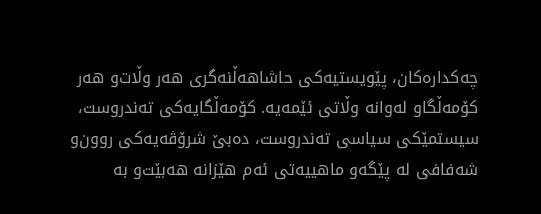چه‌كداره‌كان، پێویستیه‌كی حاشاهه‌ڵنه‌گری هه‌ر وڵات‌و هه‌ر كۆمه‌ڵگا‌و له‌وانه‌ وڵاتی ئێمه‌یه‌. كۆمه‌ڵگایه‌كی ته‌ندروست، سیستمێكی سیاسی ته‌ندروست، ده‌بێ شرۆڤه‌یه‌كی روون‌و شه‌فافی له‌ پێگه‌‌و ماهییه‌تی ئه‌م هێزانه‌ هه‌بێت‌و به‌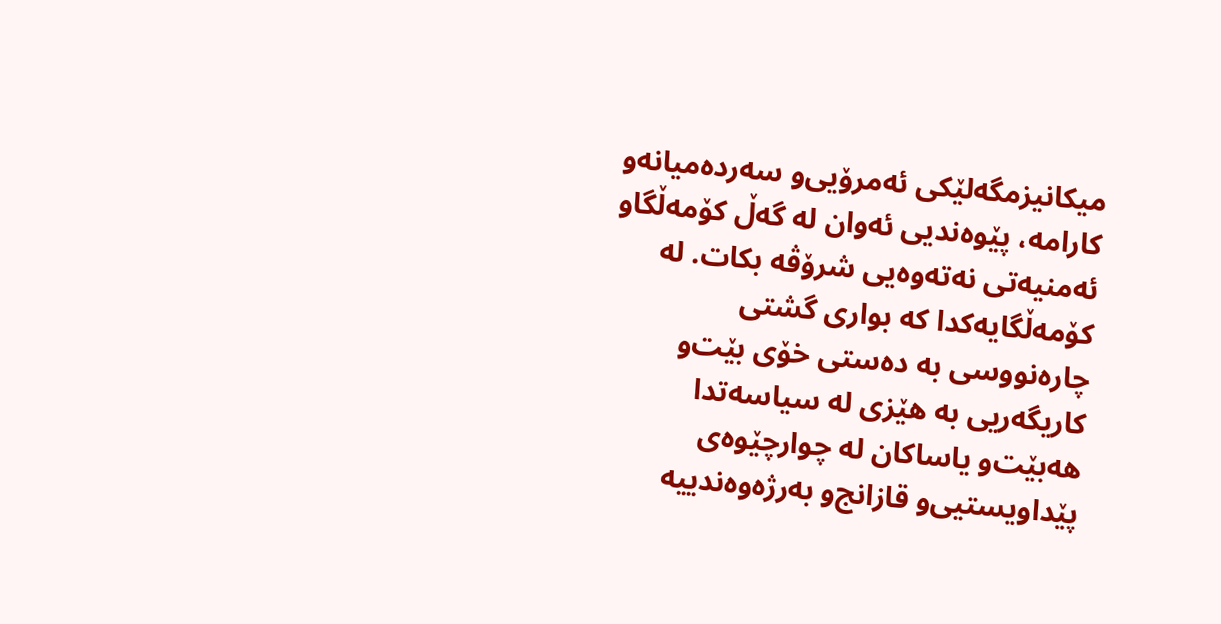میكانیزمگه‌لێكی ئه‌مرۆیی‌و سه‌رده‌میانه‌‌و كارامه‌، پێوه‌ندیی ئه‌وان له‌ گه‌ڵ كۆمه‌ڵگا‌و ئه‌منیه‌تی نه‌ته‌وه‌یی شرۆڤه‌ بكات. له‌ كۆمه‌ڵگایه‌كدا كه‌ بواری گشتی چاره‌نووسی به‌ ده‌ستی خۆی بێت‌و كاریگه‌ریی به‌ هێزی له‌ سیاسه‌تدا هه‌بێت‌و یاساكان له‌ چوارچێوه‌ی پێداویستیی‌و قازانج‌و به‌رژه‌وه‌ندییه‌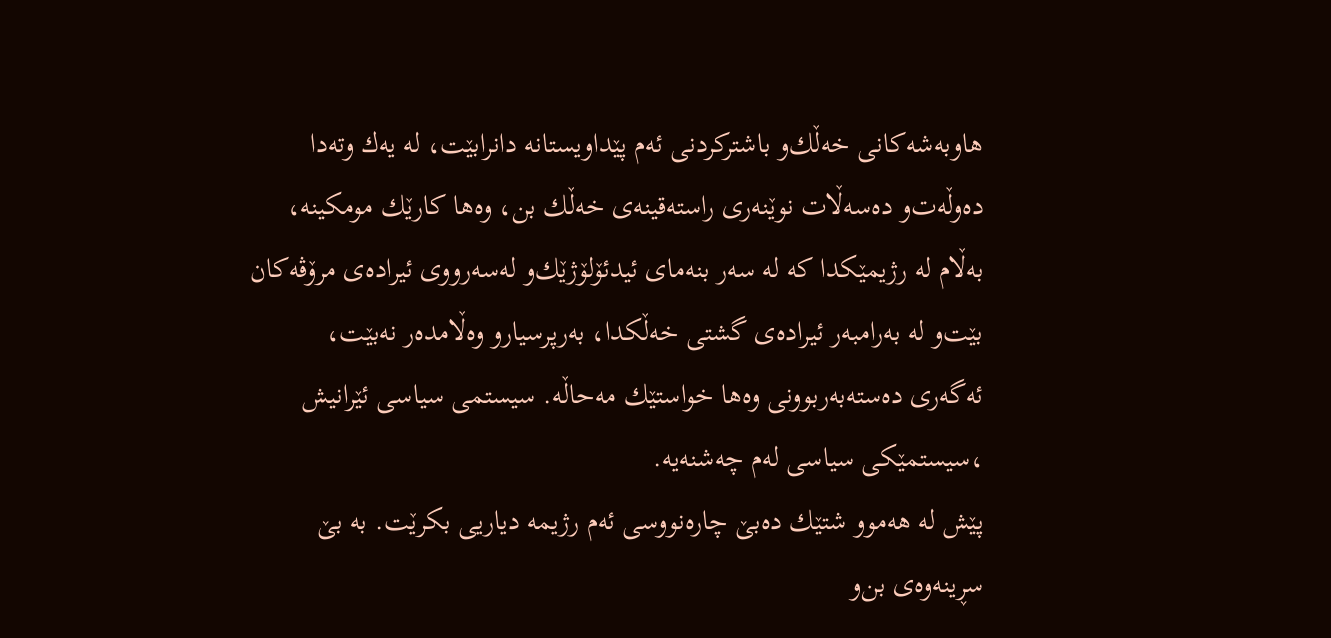هاوبه‌شه‌كانی خه‌ڵك‌و باشتركردنی ئه‌م پێداویستانه‌ دانرابێت، له‌ یه‌ك وته‌دا ده‌وڵه‌ت‌و ده‌سه‌ڵات نوێنه‌ری راسته‌قینه‌ی خه‌ڵك بن، وه‌ها كارێك مومكینه‌، به‌ڵام له‌ رژیمێكدا كه‌ له‌ سه‌ر بنه‌مای ئیدئۆلۆژێك‌و له‌سه‌رووی ئیراده‌ی مرۆڤه‌كان بێت‌و له‌ به‌رامبه‌ر ئیراده‌ی گشتی خه‌ڵكدا، به‌رپرسیار‌و وه‌ڵامده‌ر نه‌بێت، ئه‌گه‌ری ده‌سته‌به‌ربوونی وه‌ها خواستێك مه‌حاڵه‌. سیستمی سیاسی ئێرانیش ،سیستمێكی سیاسی له‌م چه‌شنه‌یه‌.
پێش له‌ هه‌موو شتێك ده‌بێ چاره‌نووسی ئه‌م رژیمه‌ دیاریی بكرێت. به‌ بێ سڕینه‌وه‌ی بن‌و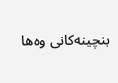بنچینه‌كانی وه‌ها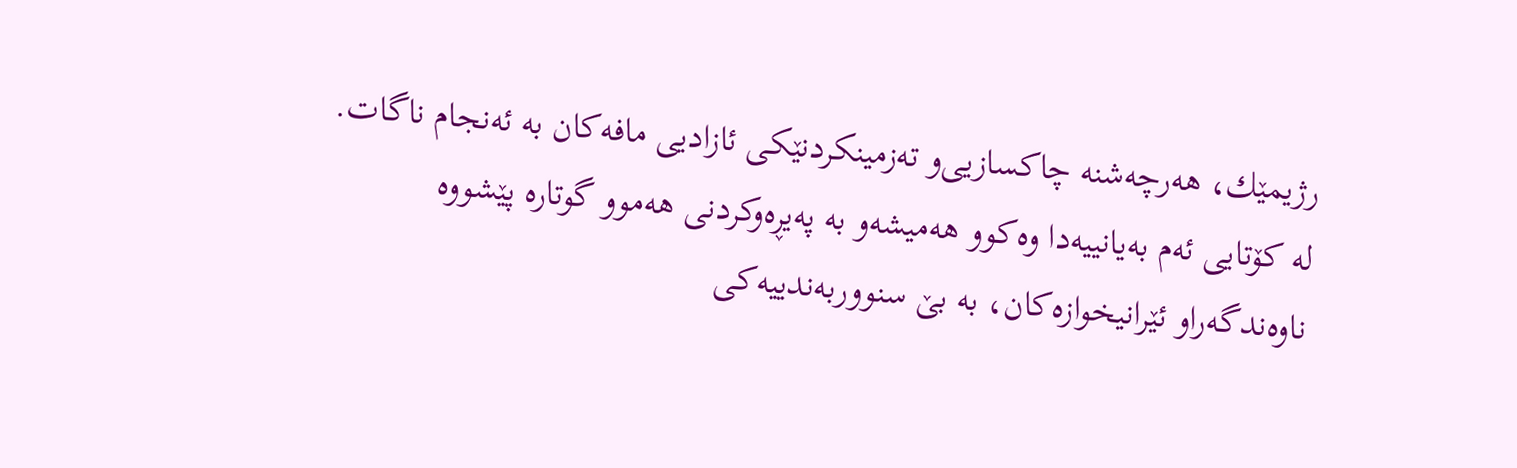رژیمێك، هه‌رچه‌شنه‌ چاكسازیی‌و ته‌زمینكردنێكی ئازادیی مافه‌كان به‌ ئه‌نجام ناگات. له‌ كۆتایی ئه‌م به‌یانییه‌دا وه‌كوو هه‌میشه‌‌و به‌ په‌یڕه‌وكردنی هه‌موو گوتاره‌ پێشووه‌ ناوه‌ندگه‌را‌و ئێرانیخوازه‌كان، به‌ بێ سنووربه‌ندییه‌كی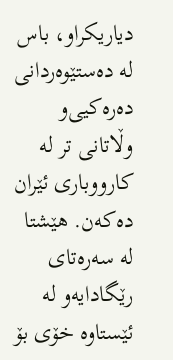دیاریكراو، باس له‌ ده‌ستێوه‌ردانی ده‌ره‌كیی‌و وڵاتانی تر له‌ كارووباری ئێران ده‌كه‌ن. هێشتا له‌ سه‌ره‌تای رێگادایه‌‌و له‌ ئێستاوه‌ خۆی بۆ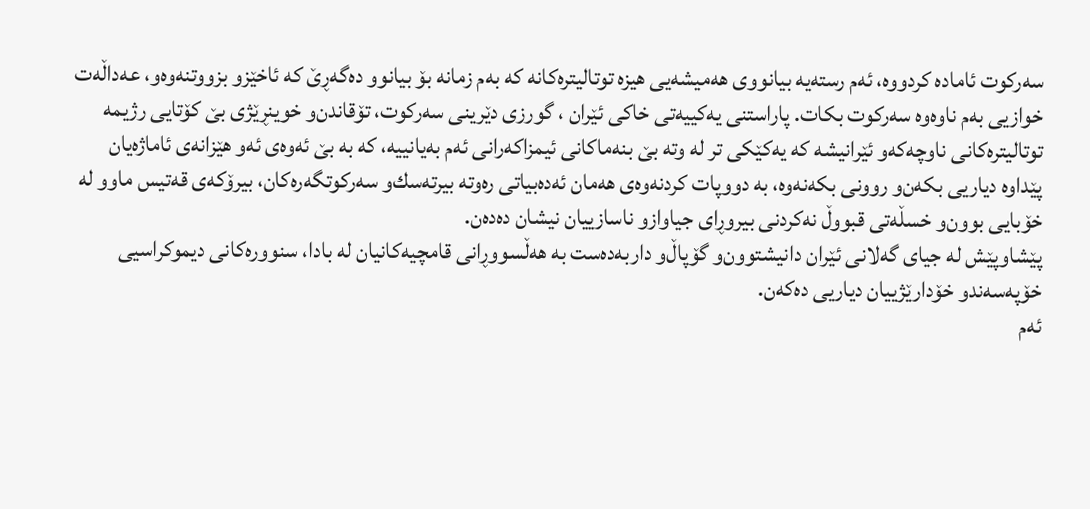سه‌ركوت ئاماده‌ كردووه‌، ئه‌م رسته‌یه‌ بیانووی هه‌میشه‌یی هیزه‌ توتالیتره‌كانه‌ كه‌ به‌م زمانه‌ بۆ بیانوو ده‌گه‌ڕێ كه‌ ئاخێز‌و بزووتنه‌وه‌و، عه‌داڵه‌ت خوازیی به‌م ناوه‌وه‌ سه‌ركوت بكات. پاراستنی یه‌كییه‌تی خاكی ئێران ، گورزی دێرینی سه‌ركوت، تۆقاندن‌و خوینڕێژی بێ كۆتایی رژیمه‌ توتالیتره‌كانی ناوچه‌كه‌‌و ئێرانیشه‌ كه‌ یه‌كێكی‌ تر له‌ وته‌ بێ بنه‌ماكانی ئیمزاكه‌رانی ئه‌م به‌یانییه‌، كه‌ به‌ بێ ئه‌وه‌ی ئه‌و هێزانه‌ی ئاماژه‌یان پێداوه‌ دیاریی بكه‌ن‌و روونی بكه‌نه‌وه‌، به‌ دووپات كردنه‌وه‌ی هه‌مان ئه‌ده‌بیاتی ره‌وته‌ بیرته‌سك‌و سه‌ركوتگه‌ره‌كان، بیرۆكه‌ی قه‌تیس ماو‌و له‌ خۆبایی بوون‌و خسڵه‌تی قبووڵ نه‌كردنی بیروڕای جیاواز‌و ناسازییان نیشان ده‌ده‌ن.
پێشاوپێش له‌ جیای گه‌لانی ئێران دانیشتوون‌و گۆپاڵ‌و داربه‌ده‌ست به‌ هه‌ڵسووڕانی قامچیه‌كانیان له‌ بادا، سنووره‌كانی دیموكراسیی خۆپه‌سه‌ند‌و خۆدارێژییان دیاریی ده‌كه‌ن.
ئه‌م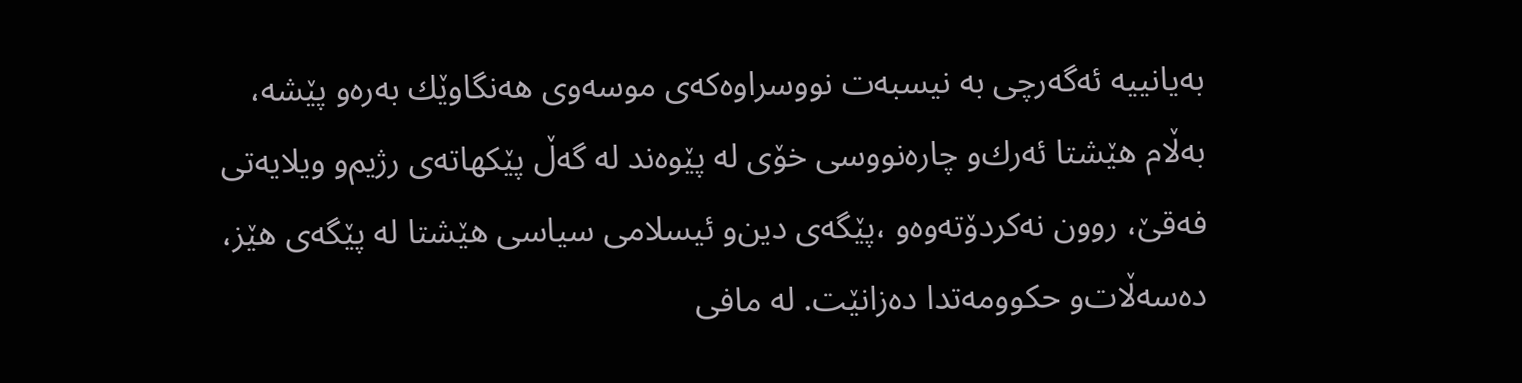به‌یانییه‌ ئه‌گه‌رچی به‌ نیسبه‌ت نووسراوه‌كه‌ی موسه‌وی هه‌نگاوێك به‌ره‌و پێشه‌، به‌ڵام هێشتا ئه‌رك‌و چاره‌نووسی خۆی له‌ پێوه‌ند له‌ گه‌ڵ پێكهاته‌ی رژیم‌و ویلایه‌تی فه‌قێ، روون نه‌كردۆته‌وه‌‌و ،پێگه‌ی دین‌و ئیسلامی سیاسی هێشتا له‌ پێگه‌ی هێز، ده‌سه‌ڵات‌و حكوومه‌تدا ده‌زانێت. له‌ مافی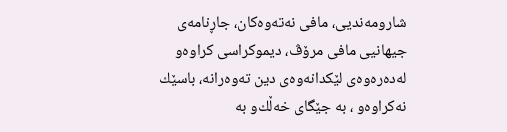شارومه‌ندیی، مافی نه‌ته‌وه‌كان، جاڕنامه‌ی جیهانیی مافی مرۆڤ، دیموكراسی كراوه‌‌و له‌ده‌ره‌وه‌ی لێكدانه‌وه‌ی دین ته‌وه‌رانه‌، باسێك نه‌كراوه‌‌و ، به‌ جێگای خه‌ڵك‌و به‌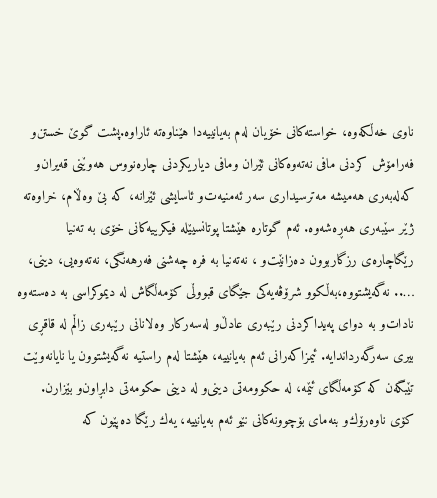ناوی خه‌ڵكه‌وه‌، خواسته‌كانی خۆیان له‌م به‌یانییه‌دا هێناوه‌ته‌ ئاراوه‌.پشت گوێ خستن‌و فه‌رامۆش كردنی مافی نه‌ته‌وه‌كانی ئێران ومافی دیاریكردنی چاره‌نووس هه‌وێنی قه‌یران‌و كه‌له‌به‌ری هه‌میشه‌ مه‌ترسیداری سه‌ر ئه‌منیه‌ت‌و ئاسایشی ئێرانه‌، كه‌ بێ وه‌ڵام، خراوه‌ته‌ ژێر سێبه‌ری هه‌ڕه‌شه‌وه‌. ئه‌م گوتاره‌ هێشتا پوتانسیێله‌ فیكرییه‌كانی خۆی به‌ ته‌نیا رێگاچاره‌ی رزگاربوون ده‌زانێت‌و ، نه‌ته‌نیا به‌ فره‌ چه‌شنی فه‌رهه‌نگی، نه‌ته‌وه‌یی، دینی، ….. نه‌گه‌یشتووه‌،به‌ڵكوو شرۆڤه‌یه‌كی جێگای قبووڵی كۆمه‌ڵگاش له‌ دیموكراسی به‌ ده‌سته‌وه‌ نادات‌و به‌ دوای په‌یداكردنی رێبه‌ری عادڵ‌و له‌سه‌ركار وه‌لانانی رێبه‌ری زاڵم له‌ قاقڕی بیری سه‌رگه‌رداندایه‌. ئیمزاكه‌رانی ئه‌م به‌یانییه‌، هێشتا له‌م راستیه‌ نه‌گه‌یشتوون یا نایانه‌وێت تێبگه‌ن كه‌ كۆمه‌ڵگای ئێمه‌، له‌ حكوومه‌تی دینی‌و له‌ دینی حكومه‌تی دابڕاون‌و بێزارن. كۆی ناوه‌رۆك‌و بنه‌مای بۆچوونه‌كانی نێو ئه‌م به‌یانییه‌، یه‌ك رێگا ده‌پێون كه‌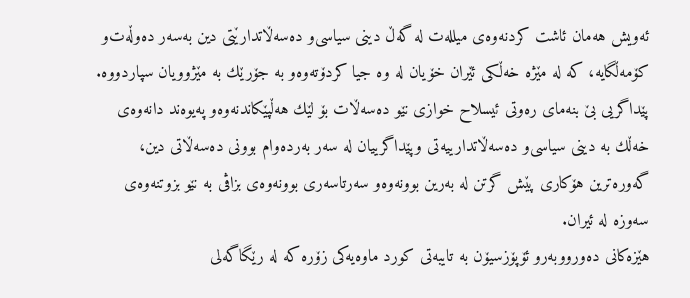ئه‌ویش هه‌مان ئاشت كردنه‌وه‌ی میلله‌ت له‌ گه‌ڵ دینی سیاسی‌و ده‌سه‌ڵاتدارێتی دین به‌سه‌ر ده‌وڵه‌ت‌و كۆمه‌ڵگایه‌، كه‌ له‌ مێژه‌ خه‌ڵكی ئێران خۆیان له‌ وه‌ جیا كردۆته‌وه‌‌و به‌ جۆرێك به‌ مێژوویان سپاردووه‌. پێداگریی بێ بنه‌مای ره‌وتی ئیسلاح خوازی نێو ده‌سه‌ڵات بۆ لێك هه‌ڵپێكاندنه‌وه‌‌و په‌یوه‌ند دانه‌وه‌ی خه‌ڵك به‌ دینی سیاسی‌و ده‌سه‌ڵاتدارییه‌تی وپێداگرییان له‌ سه‌ر به‌رده‌وام بوونی ده‌سه‌ڵاتی دین، گه‌وره‌ترین هۆكاری پێش گرتن له‌ به‌رین بوونه‌وه‌‌و سه‌رتاسه‌ری بوونه‌وه‌ی بزاڤی به‌ نێو بزوتنه‌وه‌ی سه‌وزه‌ له‌ ئیران.
هێزه‌كانی ده‌ورووبه‌ر‌و ئۆپۆزسیۆن به‌ تایبه‌تی كورد ماوه‌یه‌كی زۆره‌ كه‌ له‌ رێگاگه‌لی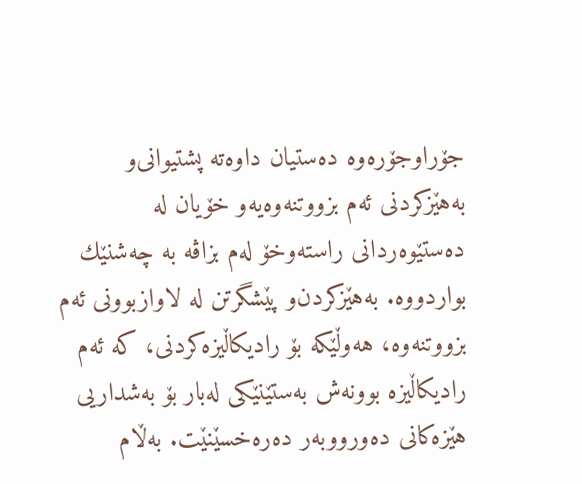جۆراوجۆره‌وه‌ ده‌ستیان داوه‌ته‌ پشتیوانی‌و به‌هێزكردنی ئه‌م بزووتنه‌وه‌یه‌‌و خۆیان له‌ ده‌ستێوه‌ردانی‌ راسته‌وخۆ له‌م بزاڤه‌ به‌ چه‌شنێك بواردووه‌. به‌هێزكردن‌و پێشگرتن له‌ لاوازبوونی ئه‌م بزووتنه‌وه‌، هه‌وڵێكه‌ بۆ رادیكاڵیزه‌كردنی، كه‌ ئه‌م رادیكاڵیزه‌ بوونه‌ش به‌ستێنێكی له‌بار بۆ به‌شداریی هێزه‌كانی ده‌ورووبه‌ر ده‌ره‌خسێنێت. به‌ڵام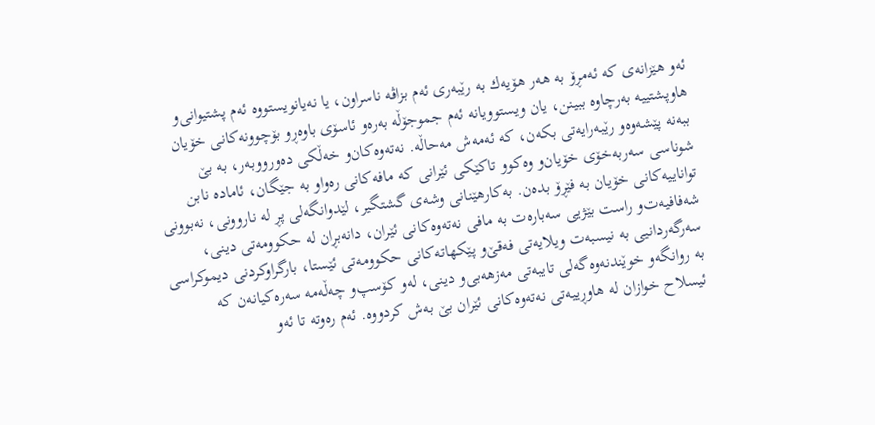ئه‌و هێزانه‌ی‌ كه‌ ئه‌مڕۆ به‌ هه‌ر هۆیه‌ك به‌ رێبه‌ری ئه‌م بزاڤه‌ ناسراون، یا نه‌یانویستووه‌ ئه‌م پشتیوانی‌و هاوپشتییه‌ به‌رچاوه‌ ببینن، یان ویستوویانه‌ ئه‌م جموجۆڵه‌ به‌ره‌و ئاسۆی باوه‌ڕ‌و بۆچوونه‌كانی خۆیان ببه‌نه‌ پێشه‌وه‌‌و رێبه‌رایه‌تی بكه‌ن، كه‌ ئه‌مه‌ش مه‌حاڵه‌. نه‌ته‌وه‌كان‌و خه‌ڵكی ده‌ورووبه‌ر، به‌ بێ شوناسی سه‌ربه‌خۆی خۆیان‌و وه‌كوو تاكێكی ئێرانی كه‌ مافه‌كانی ره‌وا‌و به‌ جێگان، ئاماده‌ نابن تواناییه‌كانی خۆیان به‌ فێڕۆ بده‌ن. به‌كارهێنانی وشه‌ی گشتگیر، لێدوانگه‌لی پڕ له‌ ناروونی، نه‌بوونی شه‌فافیه‌ت‌و راست بێژیی سه‌باره‌ت به‌ مافی نه‌ته‌وه‌كانی ئێران، دانه‌بڕان له‌ حكوومه‌تی دینی، سه‌رگه‌ردانیی به‌ نیسبه‌ت ویلایه‌تی فه‌قێ‌و پێكهاته‌كانی حكوومه‌تی ئێستا، بارگراوكردنی دیموكراسی به‌ روانگه‌‌و خوێندنه‌وه‌گه‌لی تایبه‌تی مه‌زهه‌بی‌و دینی، له‌‌و كۆسپ‌و چه‌ڵه‌مه‌ سه‌ره‌كیانه‌ن كه‌ ئیسلاح خوازان له‌ هاوڕییه‌تی نه‌ته‌وه‌كانی ئێران بێ به‌ش كردووه‌. ئه‌م ره‌وته‌ تا ئه‌و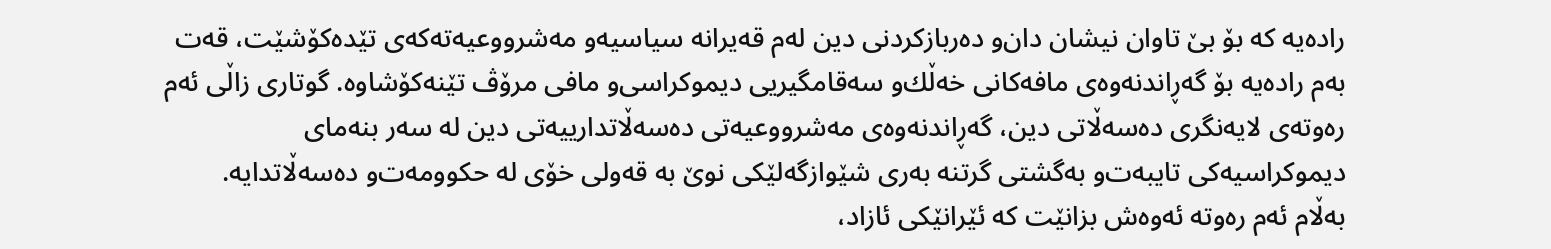راده‌یه‌ كه‌ بۆ بێ تاوان نیشان دان‌و ده‌ربازكردنی دین له‌م قه‌یرانه‌ سیاسیه‌‌و مه‌شرووعیه‌ته‌كه‌ی تێده‌كۆشێت، قه‌ت به‌م راده‌یه‌ بۆ گه‌ڕاندنه‌وه‌ی مافه‌كانی خه‌ڵك‌و سه‌قامگیریی دیموكراسی‌و مافی مرۆڤ تێنه‌كۆشاوه‌. گوتاری زاڵی ئه‌م ره‌وته‌ی لایه‌نگری ده‌سه‌ڵاتی دین، گه‌ڕاندنه‌وه‌ی مه‌شرووعیه‌تی ده‌سه‌ڵاتدارییه‌تی دین له‌ سه‌ر بنه‌مای دیموكراسیه‌كی تایبه‌ت‌و به‌گشتی گرتنه‌ به‌ری شێوازگه‌لێكی نوێ به‌ قه‌ولی خۆی له‌ حكوومه‌ت‌و ده‌سه‌ڵاتدایه‌.
به‌ڵام ئه‌م ره‌وته‌ ئه‌وه‌ش بزانێت كه‌ ئێرانێكی‌ ئازاد،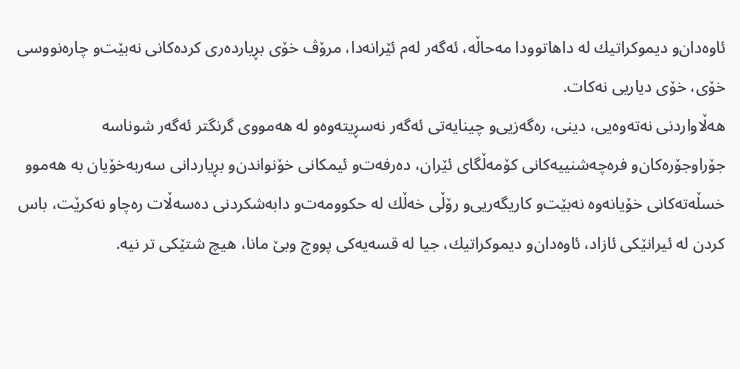ئاوه‌دان‌و دیموكراتیك له‌ داهاتوودا مه‌حاڵه‌، ئه‌گه‌ر له‌م ئێرانه‌دا، مرۆڤ خۆی بڕیارده‌ری كرده‌كانی نه‌بێت‌و چاره‌نووسی خۆی، خۆی دیاریی نه‌كات.
هه‌ڵاواردنی نه‌ته‌وه‌یی، دینی، ره‌گه‌زیی‌و چینایه‌تی ئه‌گه‌ر نه‌سڕیته‌وه‌‌و له‌ هه‌مووی گرنگتر ئه‌گه‌ر شوناسه‌ جۆراوجۆره‌كان‌و فره‌چه‌شنییه‌كانی كۆمه‌ڵگای ئێران، ده‌رفه‌ت‌و ئیمكانی خۆنواندن‌و بڕیاردانی سه‌ربه‌خۆیان به‌ هه‌موو خسڵه‌ته‌كانی خۆیانه‌وه‌ نه‌بێت‌و كاریگه‌ریی‌و رۆڵی خه‌ڵك له‌ حكوومه‌ت‌و دابه‌شكردنی ده‌سه‌ڵات ره‌چاو نه‌كرێت، باس كردن له‌ ئیرانێكی‌ ئازاد، ئاوه‌دان‌و دیموكراتیك، جیا له‌ قسه‌یه‌كی پووچ وبێ مانا، هیچ شتێكی‌ تر نیه‌.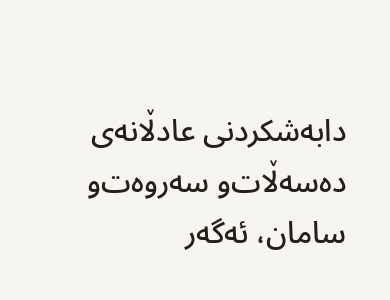دابه‌شكردنی عادڵانه‌ی ده‌سه‌ڵات‌و سه‌روه‌ت‌و سامان، ئه‌گه‌ر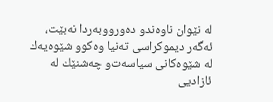له‌ نێوان ناوه‌ند‌و ده‌ورووبه‌ردا نه‌بێت، ئه‌گه‌ر دیموكراسی ته‌نیا وه‌كوو شێوه‌یه‌ك له‌ شێوه‌كانی سیاسه‌ت‌و چه‌شنێك له‌ ئازادیی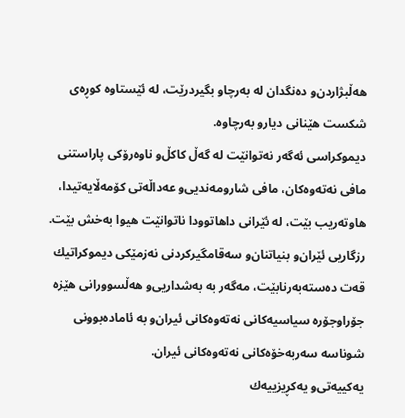هه‌ڵبژاردن‌و ده‌نگدان له‌ به‌رچاو بگیردرێت، له‌ ئێستاوه‌ كوڕه‌ی شكست هێنانی دیار‌و به‌رچاوه‌.
دیموكراسی ئه‌گه‌ر نه‌توانێت له‌ گه‌ڵ كاكڵ‌و ناوه‌رۆكی پاراستنی مافی نه‌ته‌وه‌كان، مافی شارومه‌ندیی‌و عه‌داڵه‌تی كۆمه‌ڵایه‌تیدا، هاوته‌ریب بێت، له‌ ئێرانی داهاتوودا ناتوانێت هیوا به‌خش بێت. رزگاریی ئێران‌و بنیاتنان‌و سه‌قامگیركردنی نه‌زمێكی دیموكراتیك قه‌ت ده‌سته‌به‌رنابێت، مه‌گه‌ر به‌ به‌شداریی‌و هه‌ڵسوورانی هێزه‌ جۆراوجۆره‌ سیاسیه‌كانی‌ نه‌ته‌وه‌كانی ئیران‌و به‌ ئاماده‌بوونی شوناسه‌ سه‌ربه‌خۆه‌كانی نه‌ته‌وه‌كانی ئیران.
یه‌كییه‌تی‌و یه‌كڕیزییه‌ك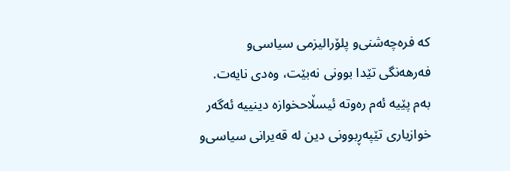كه‌ فره‌چه‌شنی‌و پلۆرالیزمی سیاسی‌و فه‌رهه‌نگی تێدا بوونی‌ نه‌بێت، وه‌دی نایه‌ت.
به‌م پێیه‌ ئه‌م ره‌وته‌ ئیسڵاحخوازه‌ دینییه‌ ئه‌گه‌ر خوازیاری تێپه‌ڕبوونی دین له‌ قه‌یرانی سیاسی‌و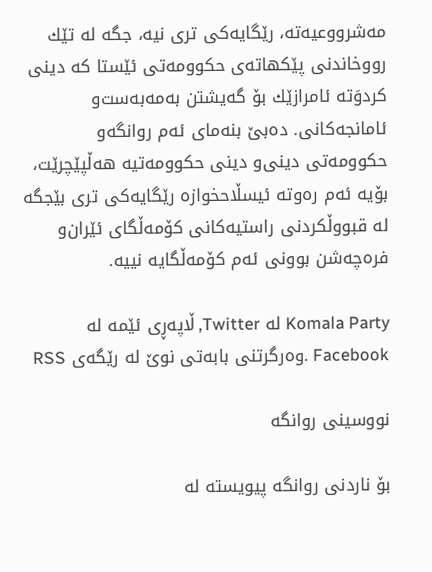مه‌شرووعیه‌ته‌، رێگایه‌كی تری نیه‌، جگه‌ له‌ تێك رووخاندنی پێكهاته‌ی حكوومه‌تی ئێستا كه‌ دینی كردوَته‌ ئامرازێك بۆ گه‌یشتن به‌مه‌به‌ست‌و ئامانجه‌كانی. ده‌بێ بنه‌مای ئه‌م روانگه‌‌و حكوومه‌تی دینی‌و دینی حكوومه‌تیه‌ هه‌ڵپێچرێت، بۆیه‌ ئه‌م ره‌وته‌ ئیسڵاحخوازه‌ رێگایه‌كی تری بێجگه‌ له‌ قبووڵكردنی‌ راستیه‌كانی كۆمه‌ڵگای ئێران‌و فره‌چه‌شن بوونی ئه‌م كۆمه‌ڵگایه‌ نییه‌.

Komala Party له Twitter, ڵاپه‌ڕی ئێمه له Facebook .وه‌رگرتنی بابه‌تی نوێ له رێگه‌ی RSS

نووسینی روانگه

بۆ ناردنی روانگه پیویسته له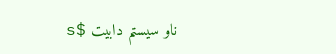ناو سیستم دابیت $s